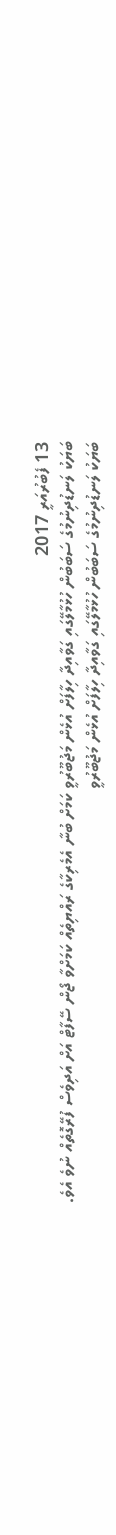13 ފެބުރުއަރީ 2017
ބަޔަކު ލަނޑުދިނުމުގެ ސަބަބުން ހުޅުމާލޭގައި ގަވާއިދާ ހިލާފަށް އުޅެން މަޖުބޫރުވީ ކަމަށް ބުނާ އެމެރިކާގެ ރައްޔިތެއް ކަމަށްވާ ޖޯން ސޭފާޓް އަށް އަދިވެސް ފުރޭގޮތެއް ނުވެ އެވެ.
ބަޔަކު ލަނޑުދިނުމުގެ ސަބަބުން ހުޅުމާލޭގައި ގަވާއިދާ ހިލާފަށް އުޅެން މަޖުބޫރުވީ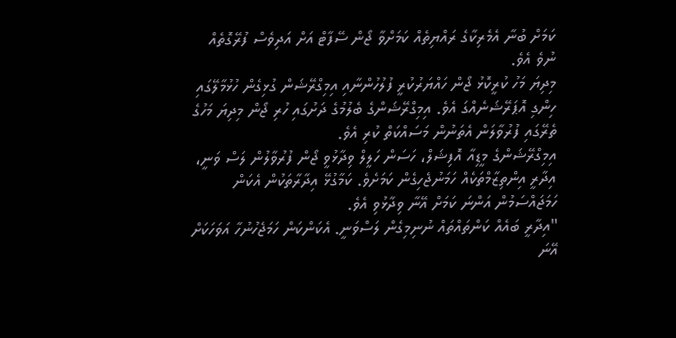ކަމަށް ބުނާ އެމެރިކާގެ ރައްޔިތެއް ކަމަށްވާ ޖޯން ސޭފާޓް އަށް އަދިވެސް ފުރޭގޮތެއް ނުވެ އެވެ.
މިދިޔަ މަހު ކުރީކޮޅު ޖޯން ހައްޔަރުކުރީ ފުލުހުންނާއި އިމިގްރޭޝަން ގުޅިގެން ހުޅުމާލޭގައި ހިންގި އޮޕަރޭޝަނެއްގަ އެވެ. އިމިގްރޭޝަންގެ ބެލުމުގެ ދަށުގައި ހުރި ޖޯން މިދިޔަ މަހުގެ ތެރޭގައި ފުރުވާލަން އެތަނުން މަސައްކަތް ކުރި އެވެ.
އިމިގްރޭޝަންގެ މީޑިއާ އޮފިޝަލް، ހަސަން ހަލީލް ވިދާޅުވީ ޖޯން ފުރުވާލުން ލަސް ވަނީ، އިދާރީ އިންތިޒާމްތަކެއް ހަމަނުޖެހިގެން ކަމަށެވެ. ކަމާގުޅޭ އިދާރާތަކުން އެކަން ހަމަޖައްސަމުން އަންނަ ކަމަށް އޭނާ ވިދާޅުވި އެވެ.
"އިދާރީ ބައެއް ކަންތައްތައް ނުނިމިގެން ލަސްވަނީ. އެކަންކަން ހަމަޖެހުނުހާ އަވަހަކަށް އޭނަ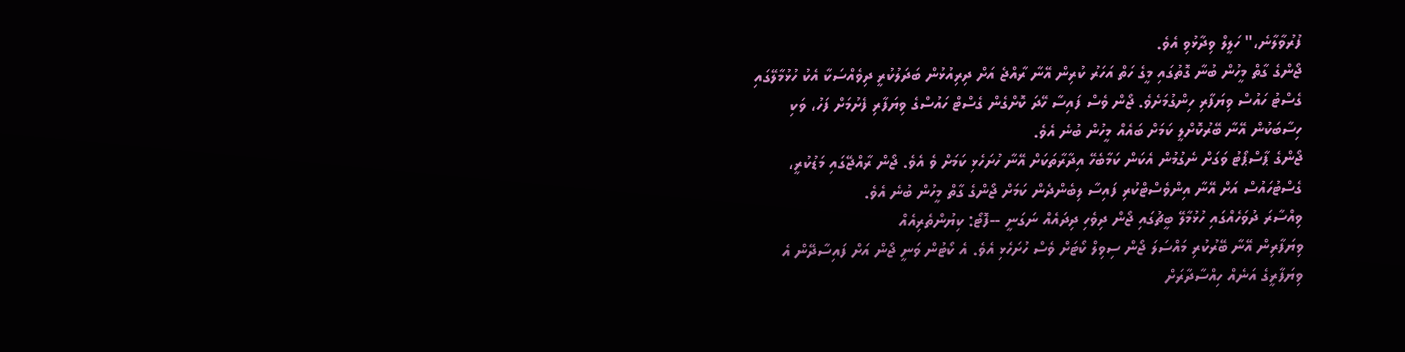ފުރުވާލާނެ،" ހަލީލް ވިދާޅުވި އެވެ.
ޖޯންގެ ގާތް މީހުން ބުނާ ގޮތުގައި މީގެ ހަތް އަހަރު ކުރިން އޭނާ ރާއްޖެ އަށް ދިރިއުޅުން ބަދަލުކުރީ ދިވެއްސަކާ އެކު ހުޅުމާލޭގައި ގެސްޓު ހައުސް ވިޔަފާރި ހިންގުމަށެވެ. ޖޯން ވެސް ފައިސާ ހޭދަ ކޮށްގެން ގެސްޓް ހައުސްގެ ވިޔަފާރި ފެށުމަށް ފަހު، ވަކި ހިސާބަކުން އޭނާ ބޭރުކޮށްލީ ކަމަށް ބައެއް މީހުން ބުނެ އެވެ.
ޖޯންގެ ޕާސްޕޯޓު ވަގަށް ނެގުމުން އެކަން ކަމާބެހޭ އިދާރާތަކަށް އޭނާ ހުށަހެޅި ކަމަށް ވެ އެވެ. ޖޯން ރާއްޖޭގައި މަޑުކުރީ، ގެސްޓުހައުސް އަށް އޭނާ އިންވެސްޓްކުރި ފައިސާ ލިބެންދެން ކަމަށް ޖޯންގެ ގާތް މީހުން ބުނެ އެވެ.
ވިއްސާރަ ދުވަހެއްގައި ހުޅުމާލޭ ބީޗުގައި ޖޯން ދިވެހި ދިދައެއް ނަގަނީ --ފޮޓޯ: ކިޔުންތެރިއެއް
ވިޔަފާރިން އޭނާ ބޭރުކުރި މައްސަލަ ޖޯން ސިވިލް ކޯޓަށް ވެސް ހުށަހެޅި އެވެ. އެ ކޯޓުން ވަނީ ޖޯން އަށް ފައިސާދޭން އެ ވިޔަފާރީގެ އަނެއް ހިއްސާދާރަށް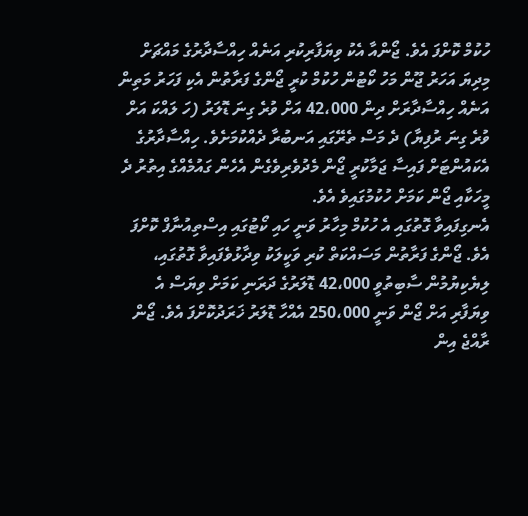ހުކުމް ކޮށްފަ އެވެ. ޖޯންއާ އެކު ވިޔަފާރިކުރި އަނެއް ހިއްސާދާރުގެ މައްޗަށް މިދިޔަ އަހަރު ޖޫން މަހު ކޯޓުން ހުކުމް ކުރީ ޖޯންގެ ފަރާތުން އެކި ފަހަރު މަތިން އަނެއް ހިއްސާދާރަށް ދިން 42،000 އަށް ވުރެ ގިނަ ޑޮލަރު (ހަ ލައްކަ އަށް ވުރެ ގިނަ ރުފިޔާ) ދެ މަސް ތެރޭގައި އަނބުރާ ދެއްކުމަށެވެ. ހިއްސާދާރުގެ އެކައުންޓަށް ފައިސާ ޖަމާކުރީ ޖޯން މެދުވެރިވެގެން އެހެން ގައުމެއްގެ އިތުރު ދެ މީހަކާއި ޖޯން ކަމަށް ހުކުމުގައިވެ އެވެ.
އެނގިފައިވާ ގޮތުގައި އެ ހުކުމް މިހާރު ވަނީ ހައި ކޯޓުގައި އިސްތިއުނާފް ކޮށްފަ އެވެ. ޖޯންގެ ފަރާތުން މަސައްކަތް ކުރި ވަކީލަކު ވިދާޅުވެފައިވާ ގޮތުގައި، ލިޔެކިޔުމުން ސާބިތުވީ 42،000 ޑޮލަރުގެ ދަރަނި ކަމަށް ވިޔަސް އެ ވިޔަފާރި އަށް ޖޯން ވަނީ 250،000 އެއްހާ ޑޮލަރު ޚަރަދުކޮށްފަ އެވެ. ޖޯން ރާއްޖެ އިން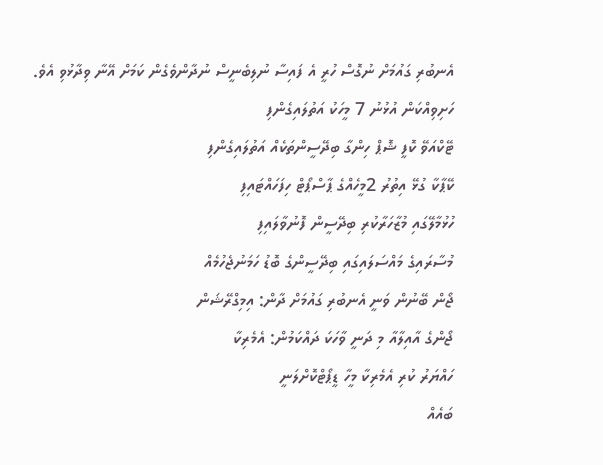އެނބުރި ގައުމަށް ނުގޮސް ހުރީ އެ ފައިސާ ނުލިބެނީސް ނުދާންވެގެން ކަމަށް އޭނާ ވިދާޅުވި އެވެ.
ހަށިވިއްކަން އުޅުނު 7 މީހަކު އަތުލައިގެންފި
ޓޭކްއަވޭ ކޮފީ ޝޮޕް ހިންގާ ބިދޭސީންތަކެއް އަތުލައިގެންފި
ކޭޕާކާ ގުޅޭ އިތުރު 2މީހެއްގެ ޕާސްޕޯޓް ހިފަހައްޓައިފި
ހުޅުމާލޭގައި މުޒާހަރާކުރި ބިދޭސީން ފޮނުވާލައިފި
މުސާރައިގެ މައްސަލައިގައި ބިދޭސީންގެ ބޮޑު ހަމަނުޖެހުމެއް
ޖޯން ބޭނުން ވަނީ އެނބުރި ގައުމަށް ދާން: އިމިގްރޭޝަން
ޖޯންގެ އާއިލާއާ މި ދަނީ ވާހަކަ ދައްކަމުން: އެމެރިކާ
ހައްޔަރު ކުރި އެމެރިކާ މީހާ ޑީޕޯޓްކޮށްލަނީ
ބައެއް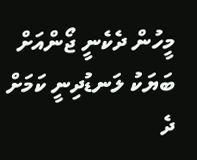މީހުން ދެކެނީ ޖޯންއަށް ބަޔަކު ލަނޑުދިނީ ކަމަށް
ދެ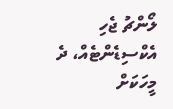ލޯންޗު ޖެހި އެކްސިޑެންޓެއް، ދެ މީހަކަށް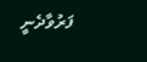ފަރުވާދެނީ